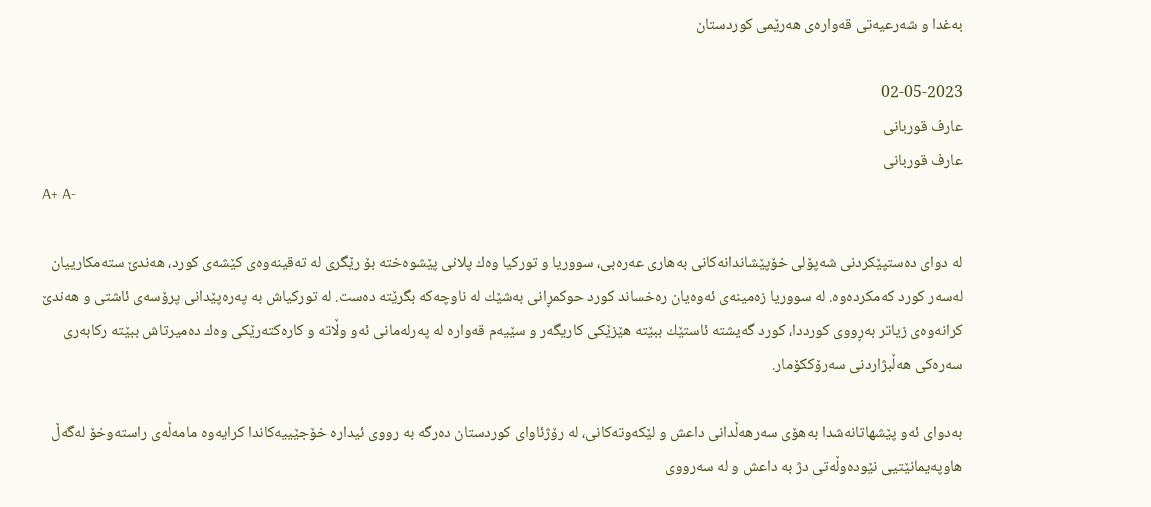به‌غدا و شه‌رعیه‌تی قه‌واره‌ی هه‌رێمی کوردستان

02-05-2023
عارف قوربانی
عارف قوربانی
A+ A-

له ‌دوای ده‌ستپێكردنی شه‌پۆلی خۆپێشاندانه‌كانی به‌هاری عه‌ره‌بی، سووریا و توركیا وه‌ك پلانی پێشوه‌خته‌ بۆ رێگری له‌ ته‌قینه‌وه‌ی كێشه‌ی كورد، هه‌ندێ‌ سته‌مكارییان له‌سه‌ر كورد كه‌مكرده‌وه‌. له‌ سووریا زه‌مینه‌ی ئه‌وه‌یان ره‌خساند كورد حوكمڕانی به‌شێك له‌ ناوچه‌كه‌ بگرێته‌ ده‌ست. له‌ توركیاش به‌ په‌ره‌پێدانی پرۆسه‌ی ئاشتی و هه‌ندێ‌ كرانه‌وه‌ی زیاتر به‌ڕووی كورددا، كورد گه‌یشته‌ ئاستێك ببێته‌ هێزێكی كاریگه‌ر و سێیەم قه‌واره‌ له‌ په‌رله‌مانی ئه‌و وڵاته‌ و كاره‌كته‌رێكی وه‌ك ده‌میرتاش ببێته‌ ركابه‌ری سه‌ره‌كی هه‌ڵبژاردنی سه‌رۆككۆمار.

به‌دوای ئه‌و پێشهاتانه‌شدا به‌هۆی سه‌رهه‌ڵدانی داعش و لێكه‌وته‌كانی، له‌ رۆژئاوای كوردستان ده‌رگە به‌ رووی ئیداره‌ خۆجێییه‌كاندا كرایه‌وه‌ مامه‌ڵه‌ی راسته‌وخۆ له‌گه‌ڵ هاوپه‌یمانێتیی نێوده‌وڵه‌تی دژ به‌ داعش و له‌ سه‌رووی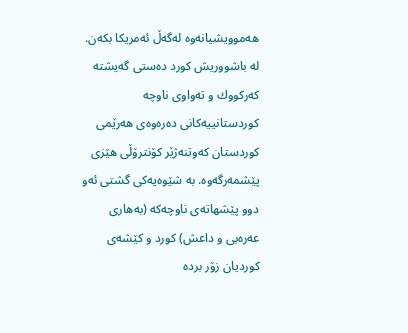هه‌موویشیانه‌وه‌ له‌گه‌ڵ ئه‌مریكا بكه‌ن. له‌ باشووریش كورد ده‌ستی گه‌یشته‌ كه‌ركووك و ته‌واوی ناوچه‌ كوردستانییه‌كانی ده‌ره‌وه‌ی هه‌رێمی کوردستان كه‌وتنه‌ژێر كۆنترۆڵی هێزی پێشمه‌رگه‌وه‌. بە ‌شێوه‌یه‌كی گشتی ئه‌و دوو پێشهاته‌ی ناوچه‌كه‌ (به‌هاری عه‌ره‌بی و داعش) كورد و كێشه‌ی كوردیان زۆر برده‌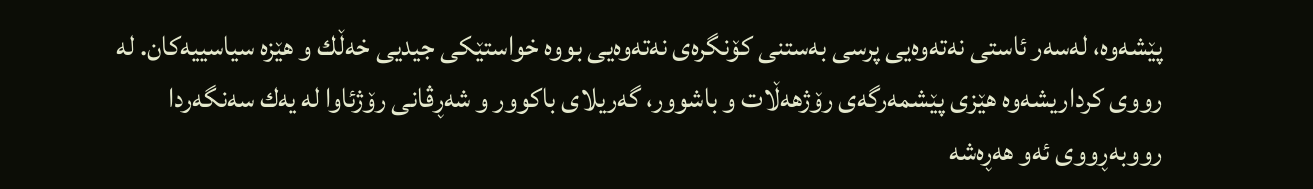پێشه‌وه‌، له‌سه‌ر ئاستی نه‌ته‌وه‌یی پرسی به‌ستنی كۆنگره‌ی نه‌ته‌وه‌یی بووه‌ خواستێكی جیدیی خه‌ڵك و هێزه‌ سیاسییه‌كان. له‌ رووی كرداریشه‌وه‌ هێزی پێشمه‌رگه‌ی رۆژهه‌ڵات و باشوور، گه‌ریلای باكوور و شه‌ڕڤانی رۆژئاوا له‌ یه‌ك سه‌نگه‌ردا رووبه‌ڕووی ئه‌و هه‌ڕه‌شه‌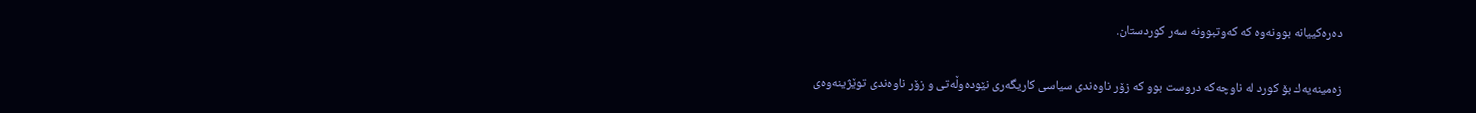ده‌ره‌كییانه‌ بوونه‌وه‌ كه‌ كه‌وتبوونه‌ سه‌ر كوردستان.

زه‌مینه‌یه‌ك بۆ كورد له‌ ناوچه‌كه‌ دروست بوو كه‌ زۆر ناوه‌ندی سیاسی كاریگه‌ری نێوده‌وڵه‌تی و زۆر ناوه‌ندی توێژینه‌وه‌ی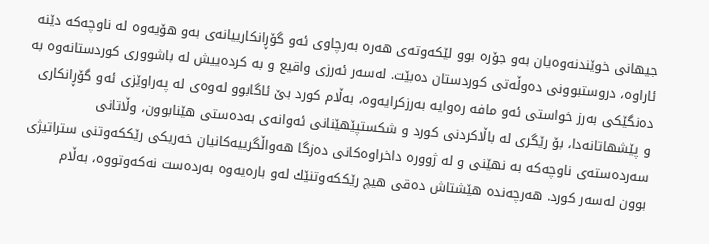جیهانی خوێندنه‌وه‌یان به‌و جۆره‌ بوو لێكه‌وته‌ی هه‌ره‌ به‌رچاوی ئه‌و گۆڕانكارییانه‌ی به‌و هۆیه‌وه‌ له ‌ناوچه‌كه‌ دێنه‌ ئاراوه‌، دروستبوونی ده‌وڵه‌تی كوردستان ده‌بێت. له‌سه‌ر ئه‌رزی واقیع و به‌ كرده‌ییش له‌ باشووری كوردستانه‌وه‌ به‌ ده‌نگێكی به‌رز خواستی ئه‌و مافه‌ ره‌وایه‌ به‌رزكرایه‌وه‌، به‌ڵام كورد بێ ئاگابوو له‌وه‌ی له‌ په‌راوێزی ئه‌و گۆڕانكاری و پێشهاتانه‌دا، بۆ رێگری له‌ باڵاكردنی كورد و شكستپێهێنانی ئه‌وانه‌ی به‌ده‌ستی هێنابوون، وڵاتانی سه‌رده‌سته‌ی ناوچه‌كه‌ به‌ نهێنی و له‌ ژووره‌ داخراوه‌كانی ده‌زگا هه‌واڵگرییه‌كانیان خه‌ریكی رێككه‌وتنی ستراتیژی بوون له‌سه‌ر كورد. هه‌رچه‌نده‌ هێشتاش ده‌قی هیچ رێككه‌وتنێك له‌و باره‌یه‌وه‌ به‌رده‌ست نه‌كه‌وتووه‌، به‌ڵام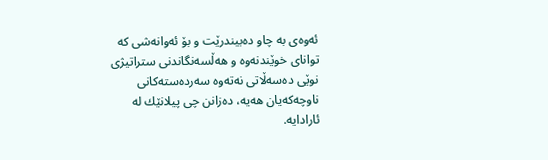ئه‌وه‌ی به‌ چاو ده‌بیندرێت و بۆ ئه‌وانه‌شی كه‌ توانای خوێندنه‌وه ‌و هه‌ڵسه‌نگاندنی ستراتیژی نوێی ده‌سه‌ڵاتی نه‌ته‌وه‌ سه‌رده‌سته‌كانی ناوچه‌كه‌یان هه‌یه‌، ده‌زانن چی پیلانێك له‌ ئارادایه‌.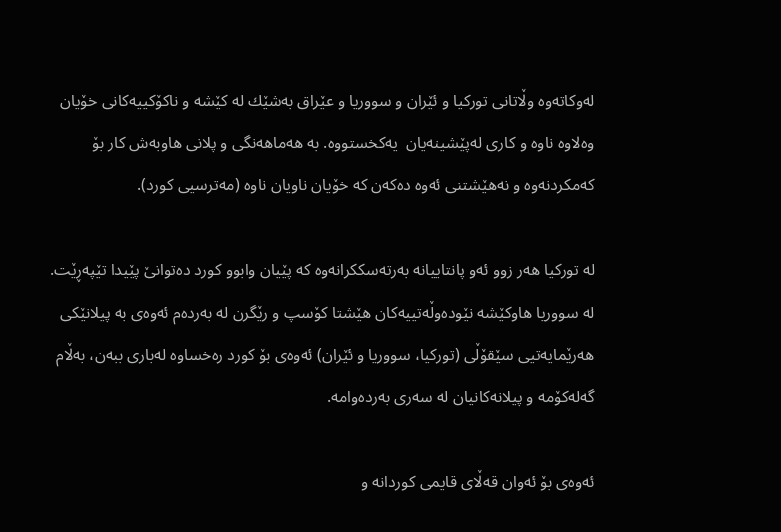له‌وكاته‌وه‌ وڵاتانی توركیا و ئێران و سووریا و عێراق به‌شێك له‌ كێشه‌ و ناكۆكییه‌كانی خۆیان وه‌لاوه‌ ناوه ‌و کاری لەپێشینەیان  یه‌كخستووه‌. به‌ هه‌ماهه‌نگی و پلانی هاوبه‌ش كار بۆ كه‌مكردنه‌وه ‌و نه‌هێشتنی ئه‌وه‌ ده‌كه‌ن كه‌ خۆیان ناویان ناوه‌ (مه‌ترسیی كورد).

له‌ توركیا هه‌ر زوو ئه‌و پانتاییانه‌ به‌رته‌سككرانه‌وه‌ كه‌ پێیان وابوو كورد ده‌توانێ‌ پێیدا تێپه‌ڕێت. له‌ سووریا هاوكێشه‌ نێوده‌وڵه‌تییه‌كان هێشتا كۆسپ و رێگرن له‌ به‌رده‌م ئه‌وه‌ی به ‌پیلانێكی هه‌رێمایه‌تیی سێقۆڵی (توركیا، سووریا و ئێران) ئه‌وه‌ی بۆ كورد ره‌خساوه‌ له‌باری ببەن، به‌ڵام گه‌له‌كۆمه ‌و پیلانه‌كانیان له‌ سه‌ری به‌رده‌وامه‌.

ئه‌وه‌ی بۆ ئه‌وان قه‌ڵای قایمی كوردانه ‌و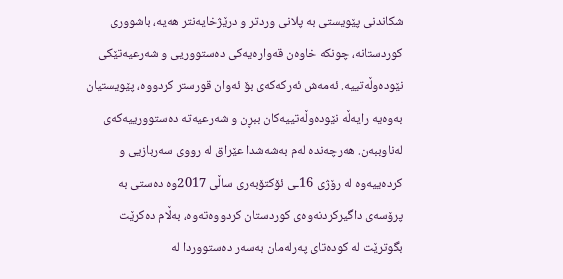شكاندنی پێویستی به‌ پلانی وردتر و درێژخایه‌نتر هه‌یه‌، باشووری كوردستانه‌، چونكه‌ خاوه‌ن قه‌واره‌یه‌كی ده‌ستووریی و شه‌رعیه‌تێكی نێوده‌وڵه‌تییه‌. ئه‌مه‌ش ئه‌ركه‌كه‌ی بۆ ئه‌وان قورستر كردووه‌، پێویستیان به‌وه‌یه‌ رایه‌ڵه‌ نێوده‌وڵه‌تییه‌كان ببڕن و شه‌رعیه‌ته‌ ده‌ستوورییه‌كه‌ی له‌ناوببەن. هه‌رچه‌نده‌ له‌م به‌شه‌شدا عێراق له‌ رووی سه‌ربازیی و كرده‌ییه‌وه‌ له‌ رۆژی 16ـی ئۆكتۆبه‌ری ساڵی 2017وه‌ ده‌ستی به‌ پرۆسه‌ی داگیركردنه‌وه‌ی كوردستان كردووەته‌وە، به‌ڵام ده‌كرێت بگوترێت له‌ كوده‌تای په‌رله‌مان به‌سه‌ر ده‌ستووردا له‌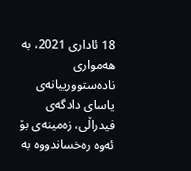18 ئاداری 2021، به‌ هه‌مواری ناده‌ستوورییانه‌ی یاسای دادگەی فیدراڵی، زه‌مینه‌ی بۆ ئه‌وه‌ ره‌خساندووه‌ به‌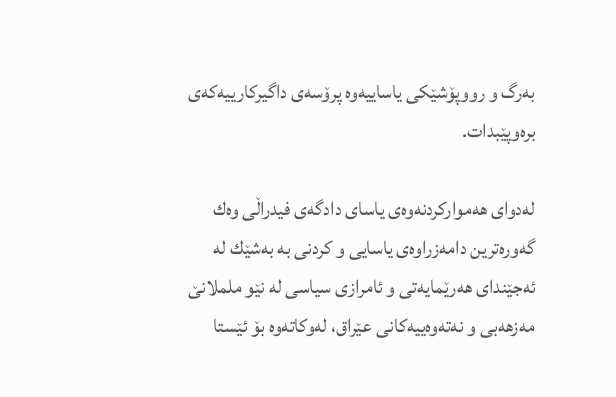به‌رگ و رووپۆشێكی یاساییه‌وه‌ پرۆسه‌ی داگیركارییه‌كه‌ی بره‌وپێبدات.

له‌دوای هه‌مواركردنه‌وه‌ی یاسای دادگەی فیدراڵی وه‌ك گه‌وره‌ترین دامه‌زراوه‌ی یاسایی و كردنی به‌ به‌شێك له‌ ئه‌جێندای هه‌رێمایه‌تی و ئامرازی سیاسی له‌ نێو ململانێ‌ مه‌زهه‌بی و نه‌ته‌وه‌ییه‌كانی عێراق، له‌وكاته‌وه‌ بۆ ئێستا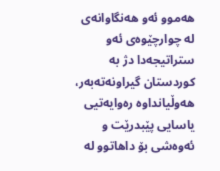هه‌موو ئه‌و هه‌نگاوانه‌ی له‌ چوارچێوه‌ی ئه‌و ستراتیجه‌دا دژ به‌ كوردستان گیراونه‌ته‌به‌ر، هه‌وڵیانداوه‌ ره‌وایه‌تیی یاسایی پێبدرێت و ئه‌وه‌شی بۆ داهاتوو له‌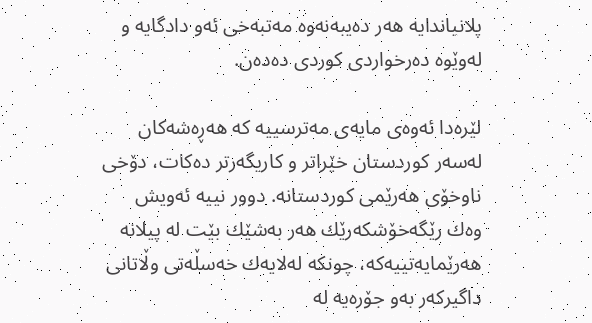پلانیاندایه‌ هه‌ر ده‌یبه‌نه‌وه‌ مه‌تبه‌خی ئه‌و دادگایه ‌و له‌وێوه‌ ده‌رخواردی كوردی ده‌ده‌ن.

لێره‌دا ئه‌وه‌ی مایه‌ی مه‌ترسییه‌ كه‌ هه‌ڕه‌شه‌كان له‌سه‌ر كوردستان خێراتر و كاریگه‌رتر ده‌كات، دۆخی ناوخۆی هه‌رێمی كوردستانه‌. دوور نییه‌ ئه‌ویش وه‌ك رێگه‌خۆشكه‌رێك هه‌ر به‌شێك بێت له‌ پیلانه‌ هه‌رێمایه‌تییه‌كە، چونكه‌ له‌لایه‌ك خه‌سڵه‌تی وڵاتانی داگیركه‌ر به‌و جۆره‌یه‌ له‌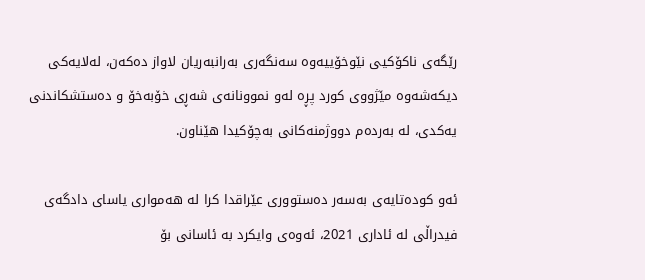رێگه‌ی ناكۆكیی نێوخۆییه‌وه‌ سه‌نگه‌ری به‌رانبه‌ریان لاواز ده‌كه‌ن، له‌لایه‌كی دیكه‌شه‌وه‌ مێژووی كورد پڕه‌ له‌و نموونانه‌ی شه‌ڕی خۆبه‌خۆ و ده‌ستشكاندنی یه‌كدی، له ‌به‌رده‌م دووژمنه‌كانی به‌چۆكیدا هێناون.

ئه‌و كوده‌تایه‌ی به‌سه‌ر ده‌ستووری عێراقدا كرا له‌ هه‌مواری یاسای دادگەی فیدراڵی له‌ ئاداری 2021، ئه‌وه‌ی وایكرد به‌ ئاسانی بۆ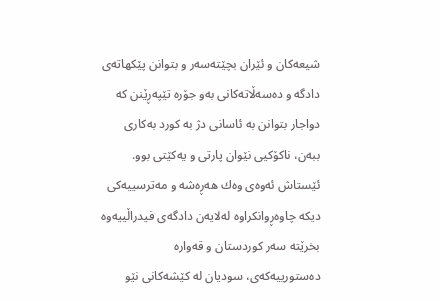شیعه‌كان و ئێران بچێته‌سه‌ر و بتوانن پێكهاته‌ی دادگە و ده‌سه‌ڵاته‌كانی به‌و جۆره‌ تێپه‌ڕێنن كه‌ دواجار بتوانن به‌ ئاسانی دژ به‌ كورد به‌كاری ببەن، ناكۆكیی نێوان پارتی و یه‌كێتی بوو. ئێستاش ئه‌وه‌ی وه‌ك هه‌ڕه‌شە و مه‌ترسییه‌كی دیكه‌ چاوه‌ڕوانكراوه‌ له‌لایه‌ن دادگەی فیدراڵییه‌وه‌ بخرێته‌ سه‌ر كوردستان و قه‌واره‌ ده‌ستورییه‌كه‌ی، سودیان له‌ كێشه‌كانی نێو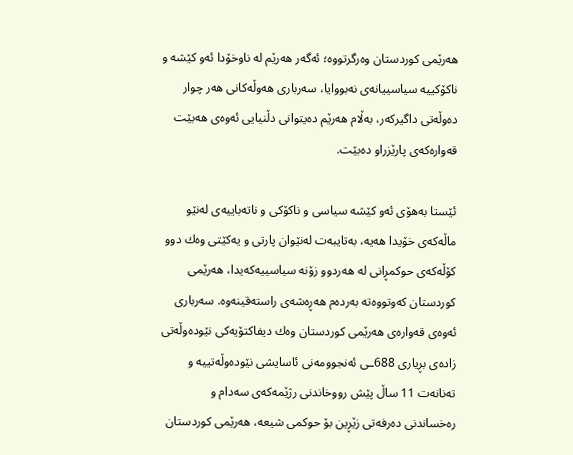هه‌رێمی کوردستان وه‌رگرتووه‌؛ ئه‌گه‌ر هه‌رێم له‌ ناوخۆدا ئه‌و كێشە و ناكۆكییه‌ سیاسییانه‌ی نه‌بووایا، سه‌رباری هه‌وڵه‌كانی هه‌ر چوار ده‌وڵه‌تی داگیركه‌ر، به‌ڵام هه‌رێم ده‌یتوانی دڵنیایی ئه‌وه‌ی هه‌بێت قه‌واره‌كه‌ی پارێزراو ده‌بێت.

ئێستا به‌هۆی ئه‌و كێشه‌ سیاسی و ناكۆكی و ناته‌باییه‌ی له‌نێو ماڵه‌كه‌ی خۆیدا هه‌یه‌، به‌تایبه‌ت له‌نێوان پارتی و یه‌كێتی وه‌ك دوو كۆڵه‌كه‌ی حوكمڕانی له‌ هه‌ردوو زۆنه‌ سیاسییه‌كه‌یدا، هه‌رێمی کوردستان كه‌وتووەته‌ به‌رده‌م هه‌ڕه‌شه‌ی راسته‌قینه‌وه‌. سه‌رباری ئه‌وه‌ی قه‌واره‌ی هه‌رێمی کوردستان وه‌ك دیفاكتۆیه‌كی نێوده‌وڵه‌تی زاده‌ی بڕیاری 688ـی ئه‌نجوومه‌نی ئاسایشی نێوده‌وڵه‌تییه‌ و ته‌نانه‌ت 11 ساڵ پێش رووخاندنی رژێمه‌كه‌ی سه‌دام و ره‌خساندنی ده‌رفه‌تی زێڕین بۆ حوكمی شیعه‌، هه‌رێمی کوردستان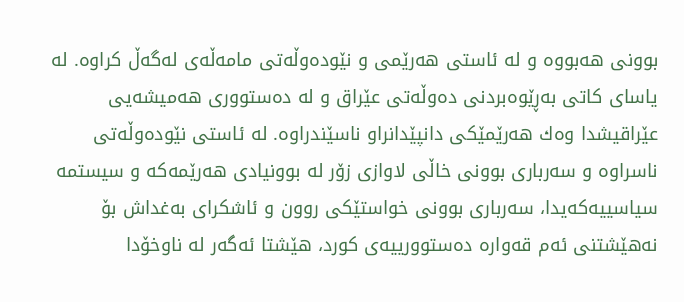بوونی هه‌بووە و له‌ ئاستی هه‌رێمی و نێوده‌وڵه‌تی مامه‌ڵه‌ی له‌گه‌ڵ كراوه‌. له‌ یاسای كاتی به‌ڕێوه‌بردنی ده‌وڵه‌تی عێراق و له‌ ده‌ستووری هه‌میشه‌یی عێراقیشدا وه‌ك هه‌رێمێكی دانپێدانراو ناسێندراوه‌. له‌ ئاستی نێوده‌وڵه‌تی ناسراوه‌ و سه‌رباری بوونی خاڵی لاوازی زۆر له‌ بوونیادی هه‌رێمه‌كە و سیستمه‌ سیاسییه‌كه‌یدا، سه‌رباری بوونی خواستێكی روون و ئاشكرای به‌غداش بۆ نه‌هێشتنی ئه‌م قه‌واره‌ ده‌ستوورییه‌ی كورد، هێشتا ئه‌گه‌ر له ‌ناوخۆدا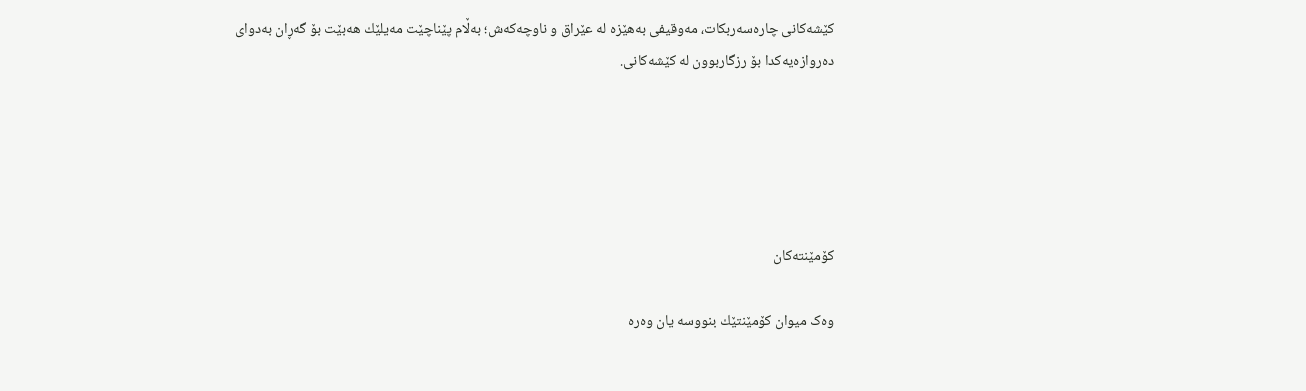كێشه‌كانی چاره‌سه‌ربكات، مه‌وقیفی به‌هێزه‌ له‌ عێراق و ناوچه‌كه‌ش؛ به‌ڵام پێناچێت مه‌یلێك هه‌بێت بۆ گه‌ڕان به‌دوای ده‌روازه‌یه‌كدا بۆ رزگاربوون له‌ كێشه‌كانی.





کۆمێنتەکان

وەک میوان کۆمێنتێك بنووسە یان وەرە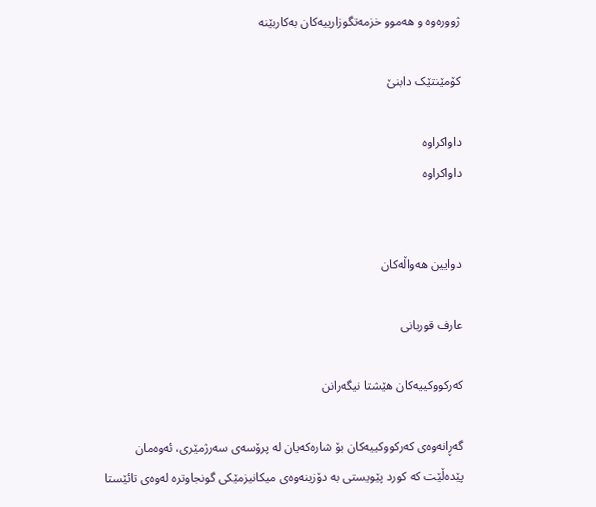ژوورەوە و هه‌موو خزمەتگوزارییەکان به‌كاربێنه‌

کۆمێنتێک دابنێ

داواکراوە
داواکراوە


دوایین هەواڵەکان

عارف قوربانی

کەرکووکییەکان هێشتا نیگەرانن

گەڕانەوەی کەرکووکییەکان بۆ شارەکەیان لە پرۆسەی سەرژمێری، ئەوەمان پێدەڵێت کە کورد پێویستى بە دۆزینەوەى میکانیزمێکى گونجاوترە لەوەى تائێستا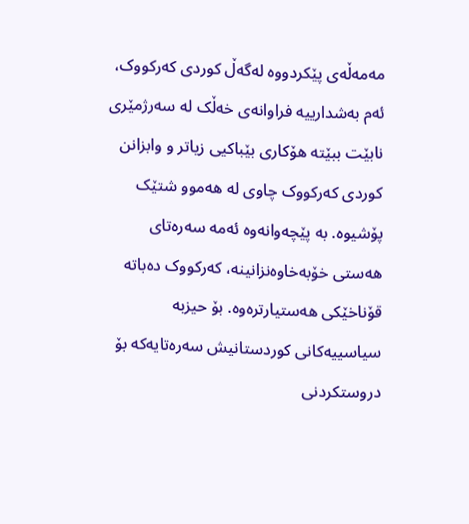مەمەڵەى پێکردووە لەگەڵ کوردى کەرکووک، ئەم بەشدارییە فراوانەى خەڵک لە سەرژمێری نابێت ببێتە هۆکارى بێباکیی زیاتر و وابزانن کوردى کەرکووک چاوى لە هەموو شتێک پۆشیوە. بە پێچەوانەوە ئەمە سەرەتاى هەستى خۆبەخاوەنزانینە، کەرکووک دەباتە قۆناخێکى هەستیارترەوە. بۆ حیزبە سیاسییەکانى کوردستانیش سەرەتایەکە بۆ دروستکردنى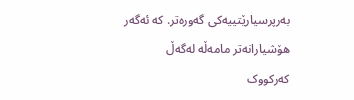بەرپرسیارێتییەکى گەورەتر. کە ئەگەر هۆشیارانەتر مامەڵە لەگەڵ کەرکووک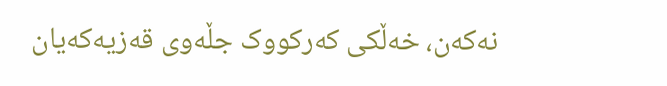نەکەن، خەڵکى کەرکووک جڵەوى قەزیەکەیان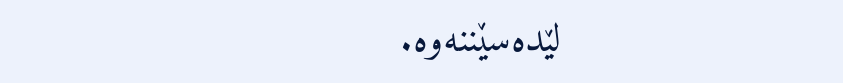لێدەسێننەوە.